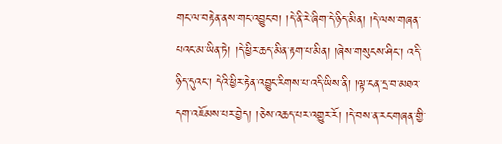གང་ལ་བརྟེན་ནས་གང་འབྱུང་བ། །དེ་ནི་རེ་ཞིག་དེ་ཉིད་མིན། །དེ་ལས་གཞན་པའང་མ་ཡིན་ཏེ། །དེ་ཕྱིར་ཆད་མིན་རྟག་པ་མིན། །ཞེས་གསུངས་ཤིང་། འདི་ཉིད་དུའང་། དེའི་ཕྱིར་རྟེན་འབྱུང་རིགས་པ་འདི་ཡིས་ནི། །ལྟ་ངན་དྲ་བ་མཐའ་དག་འཇོམས་པར་བྱེད། །ཅེས་འཆད་པར་འགྱུར་རོ། །དེ་བས་ན་རང་གཞན་གྱི་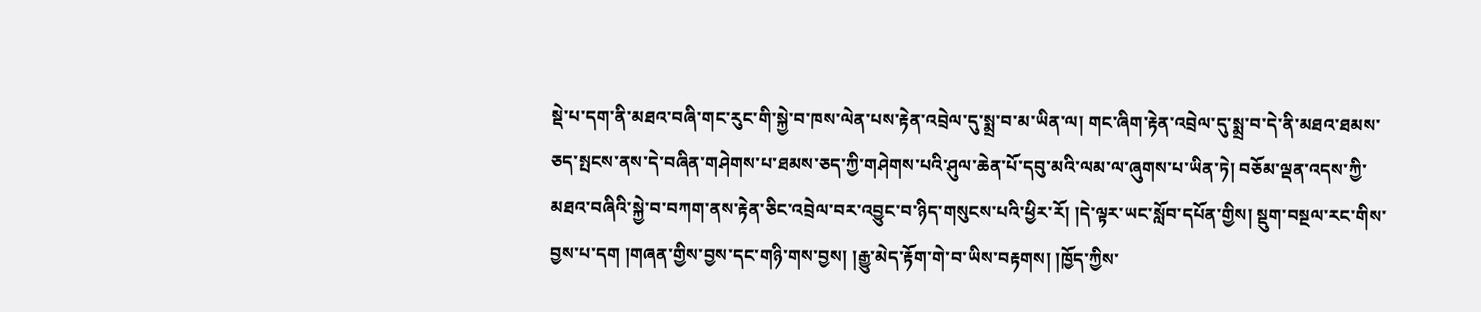སྡེ་པ་དག་ནི་མཐའ་བཞི་གང་རུང་གི་སྐྱེ་བ་ཁས་ལེན་པས་རྟེན་འབྲེལ་དུ་སྨྲ་བ་མ་ཡིན་ལ། གང་ཞིག་རྟེན་འབྲེལ་དུ་སྨྲ་བ་དེ་ནི་མཐའ་ཐམས་ཅད་སྤངས་ནས་དེ་བཞིན་གཤེགས་པ་ཐམས་ཅད་ཀྱི་གཤེགས་པའི་ཤུལ་ཆེན་པོ་དབུ་མའི་ལམ་ལ་ཞུགས་པ་ཡིན་ཏེ། བཅོམ་ལྡན་འདས་ཀྱི་མཐའ་བཞིའི་སྐྱེ་བ་བཀག་ནས་རྟེན་ཅིང་འབྲེལ་བར་འབྱུང་བ་ཉིད་གསུངས་པའི་ཕྱིར་རོ། །དེ་ལྟར་ཡང་སློབ་དཔོན་གྱིས། སྡུག་བསྔལ་རང་གིས་བྱས་པ་དག །གཞན་གྱིས་བྱས་དང་གཉི་གས་བྱས། །རྒྱུ་མེད་རྟོག་གེ་བ་ཡིས་བརྟགས། །ཁྱོད་ཀྱིས་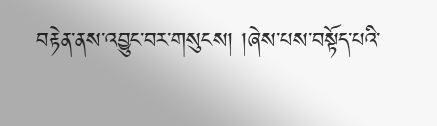བརྟེན་ནས་འབྱུང་བར་གསུངས། །ཞེས་པས་བསྟོད་པའི་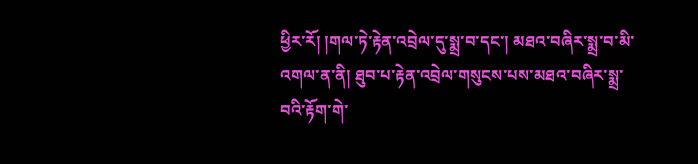ཕྱིར་རོ། །གལ་ཏེ་རྟེན་འབྲེལ་དུ་སྨྲ་བ་དང་། མཐའ་བཞིར་སྨྲ་བ་མི་འགལ་ན་ནི། ཐུབ་པ་རྟེན་འབྲེལ་གསུངས་པས་མཐའ་བཞིར་སྨྲ་བའི་རྟོག་གེ་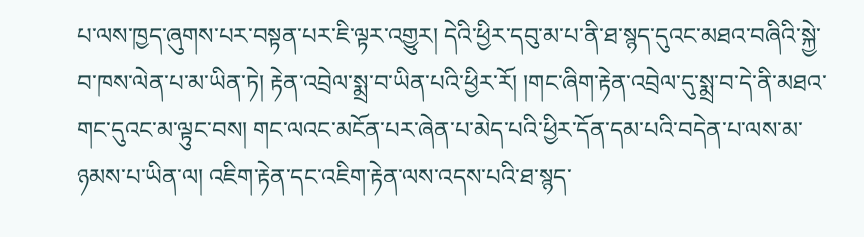པ་ལས་ཁྱད་ཞུགས་པར་བསྟན་པར་ཇི་ལྟར་འགྱུར། དེའི་ཕྱིར་དབུ་མ་པ་ནི་ཐ་སྙད་དུའང་མཐའ་བཞིའི་སྐྱེ་བ་ཁས་ལེན་པ་མ་ཡིན་ཏེ། རྟེན་འབྲེལ་སྨྲ་བ་ཡིན་པའི་ཕྱིར་རོ། །གང་ཞིག་རྟེན་འབྲེལ་དུ་སྨྲ་བ་དེ་ནི་མཐའ་གང་དུའང་མ་ལྟུང་བས། གང་ལའང་མངོན་པར་ཞེན་པ་མེད་པའི་ཕྱིར་དོན་དམ་པའི་བདེན་པ་ལས་མ་ཉམས་པ་ཡིན་ལ། འཇིག་རྟེན་དང་འཇིག་རྟེན་ལས་འདས་པའི་ཐ་སྙད་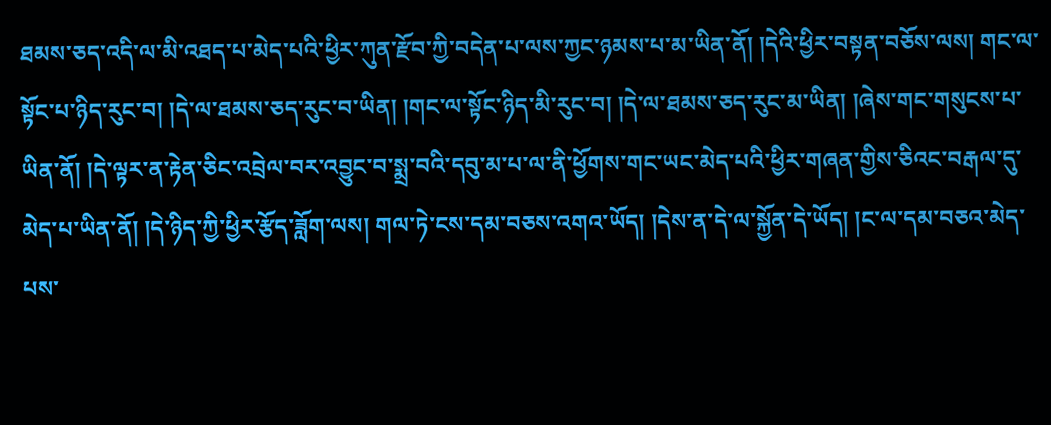ཐམས་ཅད་འདི་ལ་མི་འཐད་པ་མེད་པའི་ཕྱིར་ཀུན་རྫོབ་ཀྱི་བདེན་པ་ལས་ཀྱང་ཉམས་པ་མ་ཡིན་ནོ། །དེའི་ཕྱིར་བསྟན་བཅོས་ལས། གང་ལ་སྟོང་པ་ཉིད་རུང་བ། །དེ་ལ་ཐམས་ཅད་རུང་བ་ཡིན། །གང་ལ་སྟོང་ཉིད་མི་རུང་བ། །དེ་ལ་ཐམས་ཅད་རུང་མ་ཡིན། །ཞེས་གང་གསུངས་པ་ཡིན་ནོ། །དེ་ལྟར་ན་རྟེན་ཅིང་འབྲེལ་བར་འབྱུང་བ་སྨྲ་བའི་དབུ་མ་པ་ལ་ནི་ཕྱོགས་གང་ཡང་མེད་པའི་ཕྱིར་གཞན་གྱིས་ཅིའང་བརྒལ་དུ་མེད་པ་ཡིན་ནོ། །དེ་ཉིད་ཀྱི་ཕྱིར་རྩོད་ཟློག་ལས། གལ་ཏེ་ངས་དམ་བཅས་འགའ་ཡོད། །དེས་ན་དེ་ལ་སྐྱོན་དེ་ཡོད། །ང་ལ་དམ་བཅའ་མེད་པས་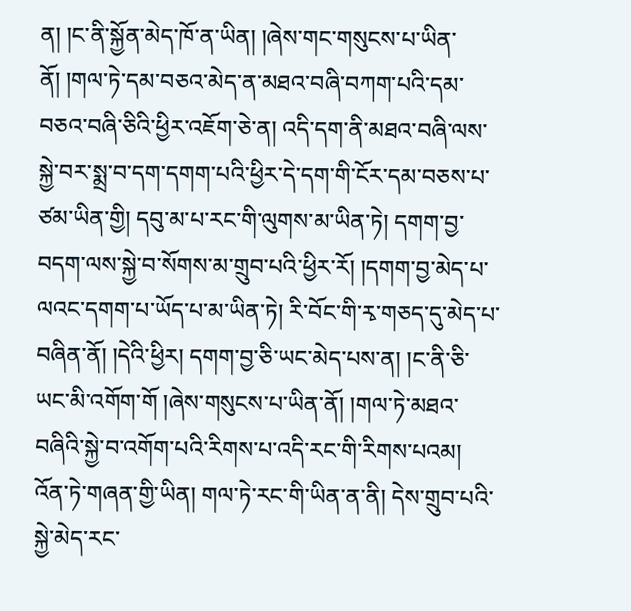ན། །ང་ནི་སྐྱོན་མེད་ཁོ་ན་ཡིན། །ཞེས་གང་གསུངས་པ་ཡིན་ནོ། །གལ་ཏེ་དམ་བཅའ་མེད་ན་མཐའ་བཞི་བཀག་པའི་དམ་བཅའ་བཞི་ཅིའི་ཕྱིར་འཇོག་ཅེ་ན། འདི་དག་ནི་མཐའ་བཞི་ལས་སྐྱེ་བར་སྨྲ་བ་དག་དགག་པའི་ཕྱིར་དེ་དག་གི་ངོར་དམ་བཅས་པ་ཙམ་ཡིན་གྱི། དབུ་མ་པ་རང་གི་ལུགས་མ་ཡིན་ཏེ། དགག་བྱ་བདག་ལས་སྐྱེ་བ་སོགས་མ་གྲུབ་པའི་ཕྱིར་རོ། །དགག་བྱ་མེད་པ་ལའང་དགག་པ་ཡོད་པ་མ་ཡིན་ཏེ། རི་བོང་གི་རྭ་གཅད་དུ་མེད་པ་བཞིན་ནོ། །དེའི་ཕྱིར། དགག་བྱ་ཅི་ཡང་མེད་པས་ན། །ང་ནི་ཅི་ཡང་མི་འགོག་གོ །ཞེས་གསུངས་པ་ཡིན་ནོ། །གལ་ཏེ་མཐའ་བཞིའི་སྐྱེ་བ་འགོག་པའི་རིགས་པ་འདི་རང་གི་རིགས་པའམ། འོན་ཏེ་གཞན་གྱི་ཡིན། གལ་ཏེ་རང་གི་ཡིན་ན་ནི། དེས་གྲུབ་པའི་སྐྱེ་མེད་རང་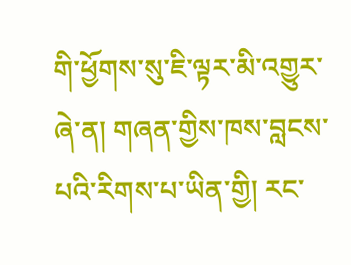གི་ཕྱོགས་སུ་ཇི་ལྟར་མི་འགྱུར་ཞེ་ན། གཞན་གྱིས་ཁས་བླངས་པའི་རིགས་པ་ཡིན་གྱི། རང་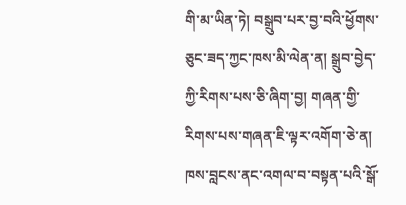གི་མ་ཡིན་ཏེ། བསྒྲུབ་པར་བྱ་བའི་ཕྱོགས་ཅུང་ཟད་ཀྱང་ཁས་མི་ལེན་ན། སྒྲུབ་བྱེད་ཀྱི་རིགས་པས་ཅི་ཞིག་བྱ། གཞན་གྱི་རིགས་པས་གཞན་ཇི་ལྟར་འགོག་ཅེ་ན། ཁས་བླངས་ནང་འགལ་བ་བསྟན་པའི་སྒོ་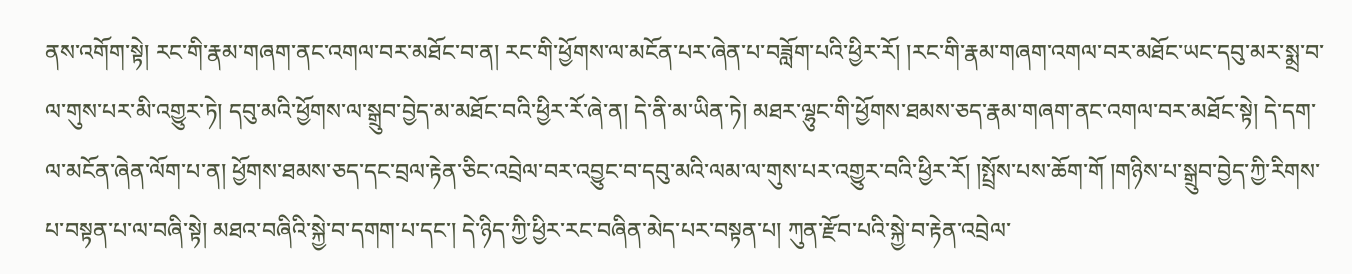ནས་འགོག་སྟེ། རང་གི་རྣམ་གཞག་ནང་འགལ་བར་མཐོང་བ་ན། རང་གི་ཕྱོགས་ལ་མངོན་པར་ཞེན་པ་བཟློག་པའི་ཕྱིར་རོ། །རང་གི་རྣམ་གཞག་འགལ་བར་མཐོང་ཡང་དབུ་མར་སྨྲ་བ་ལ་གུས་པར་མི་འགྱུར་ཏེ། དབུ་མའི་ཕྱོགས་ལ་སྒྲུབ་བྱེད་མ་མཐོང་བའི་ཕྱིར་རོ་ཞེ་ན། དེ་ནི་མ་ཡིན་ཏེ། མཐར་ལྷུང་གི་ཕྱོགས་ཐམས་ཅད་རྣམ་གཞག་ནང་འགལ་བར་མཐོང་སྟེ། དེ་དག་ལ་མངོན་ཞེན་ལོག་པ་ན། ཕྱོགས་ཐམས་ཅད་དང་བྲལ་རྟེན་ཅིང་འབྲེལ་བར་འབྱུང་བ་དབུ་མའི་ལམ་ལ་གུས་པར་འགྱུར་བའི་ཕྱིར་རོ། །སྤྲོས་པས་ཆོག་གོ །གཉིས་པ་སྒྲུབ་བྱེད་ཀྱི་རིགས་པ་བསྟན་པ་ལ་བཞི་སྟེ། མཐའ་བཞིའི་སྐྱེ་བ་དགག་པ་དང་། དེ་ཉིད་ཀྱི་ཕྱིར་རང་བཞིན་མེད་པར་བསྟན་པ། ཀུན་རྫོབ་པའི་སྐྱེ་བ་རྟེན་འབྲེལ་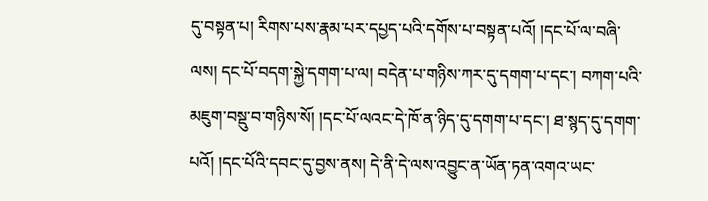དུ་བསྟན་པ། རིགས་པས་རྣམ་པར་དཔྱད་པའི་དགོས་པ་བསྟན་པའོ། །དང་པོ་ལ་བཞི་ལས། དང་པོ་བདག་སྐྱེ་དགག་པ་ལ། བདེན་པ་གཉིས་ཀར་དུ་དགག་པ་དང་། བཀག་པའི་མཇུག་བསྡུ་བ་གཉིས་སོ། །དང་པོ་ལའང་དེ་ཁོ་ན་ཉིད་དུ་དགག་པ་དང་། ཐ་སྙད་དུ་དགག་པའོ། །དང་པོའི་དབང་དུ་བྱས་ནས། དེ་ནི་དེ་ལས་འབྱུང་ན་ཡོན་ཏན་འགའ་ཡང་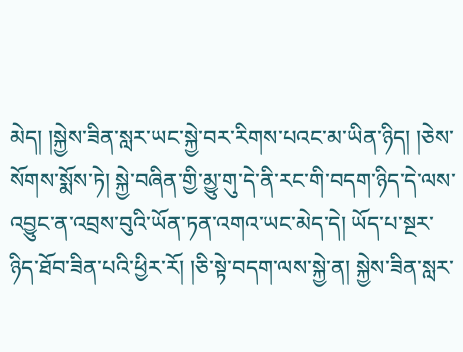མེད། །སྐྱེས་ཟིན་སླར་ཡང་སྐྱེ་བར་རིགས་པའང་མ་ཡིན་ཉིད། །ཅེས་སོགས་སྨོས་ཏེ། སྐྱེ་བཞིན་གྱི་མྱུ་གུ་དེ་ནི་རང་གི་བདག་ཉིད་དེ་ལས་འབྱུང་ན་འབྲས་བུའི་ཡོན་ཏན་འགའ་ཡང་མེད་དེ། ཡོད་པ་སྔར་ཉིད་ཐོབ་ཟིན་པའི་ཕྱིར་རོ། །ཅི་སྟེ་བདག་ལས་སྐྱེ་ན། སྐྱེས་ཟིན་སླར་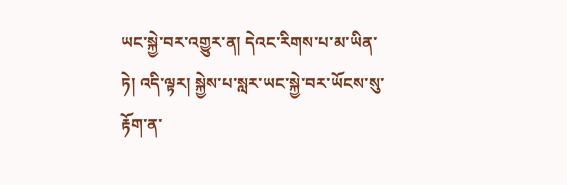ཡང་སྐྱེ་བར་འགྱུར་ན། དེའང་རིགས་པ་མ་ཡིན་ཏེ། འདི་ལྟར། སྐྱེས་པ་སླར་ཡང་སྐྱེ་བར་ཡོངས་སུ་རྟོག་ན་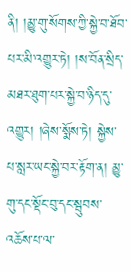ནི། །མྱུ་གུ་སོགས་ཀྱི་སྐྱེ་བ་ཐོབ་པར་མི་འགྱུར་ཏེ། །ས་བོན་སྲིད་མཐར་ཐུག་པར་སྐྱེ་བ་ཉིད་དུ་འགྱུར། །ཞེས་སྨོས་ཏེ། སྐྱེས་པ་སླར་ཡང་སྐྱེ་བར་རྟོག་ན། མྱུ་གུ་དང་སྡོང་བུ་དང་སྦུབས་འཆོས་པ་ལ་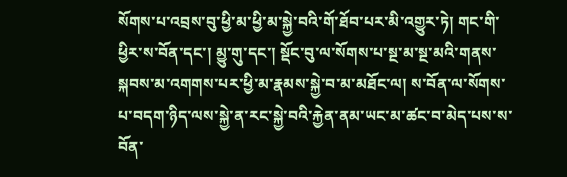སོགས་པ་འབྲས་བུ་ཕྱི་མ་ཕྱི་མ་སྐྱེ་བའི་གོ་ཐོབ་པར་མི་འགྱུར་ཏེ། གང་གི་ཕྱིར་ས་བོན་དང་། མྱུ་གུ་དང་། སྡོང་བུ་ལ་སོགས་པ་སྔ་མ་སྔ་མའི་གནས་སྐབས་མ་འགགས་པར་ཕྱི་མ་རྣམས་སྐྱེ་བ་མ་མཐོང་ལ། ས་བོན་ལ་སོགས་པ་བདག་ཉིད་ལས་སྐྱེ་ན་རང་སྐྱེ་བའི་རྐྱེན་ནམ་ཡང་མ་ཚང་བ་མེད་པས་ས་བོན་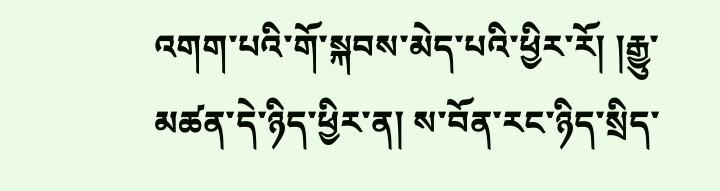འགག་པའི་གོ་སྐབས་མེད་པའི་ཕྱིར་རོ། །རྒྱུ་མཚན་དེ་ཉིད་ཕྱིར་ན། ས་བོན་རང་ཉིད་སྲིད་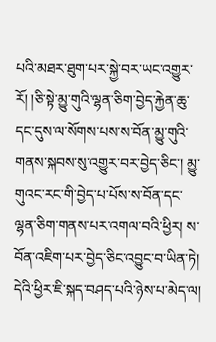པའི་མཐར་ཐུག་པར་སྐྱེ་བར་ཡང་འགྱུར་རོ། །ཅི་སྟེ་མྱུ་གུའི་ལྷན་ཅིག་བྱེད་རྐྱེན་ཆུ་དང་དུས་ལ་སོགས་པས་ས་བོན་མྱུ་གུའི་གནས་སྐབས་སུ་འགྱུར་བར་བྱེད་ཅིང་། མྱུ་གུའང་རང་གི་བྱེད་པ་པོས་ས་བོན་དང་ལྷན་ཅིག་གནས་པར་འགལ་བའི་ཕྱིར། ས་བོན་འཇིག་པར་བྱེད་ཅིང་འབྱུང་བ་ཡིན་ཏེ། དེའི་ཕྱིར་ཇི་སྐད་བཤད་པའི་ཉེས་པ་མེད་ལ།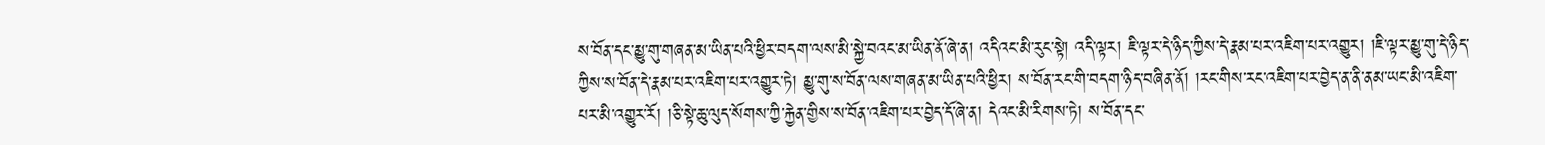ས་བོན་དང་མྱུ་གུ་གཞན་མ་ཡིན་པའི་ཕྱིར་བདག་ལས་མི་སྐྱེ་བའང་མ་ཡིན་ནོ་ཞེ་ན། འདིའང་མི་རུང་སྟེ། འདི་ལྟར། ཇི་ལྟར་དེ་ཉིད་ཀྱིས་དེ་རྣམ་པར་འཇིག་པར་འགྱུར། །ཇི་ལྟར་མྱུ་གུ་དེ་ཉིད་ཀྱིས་ས་བོན་དེ་རྣམ་པར་འཇིག་པར་འགྱུར་ཏེ། མྱུ་གུ་ས་བོན་ལས་གཞན་མ་ཡིན་པའི་ཕྱིར། ས་བོན་རང་གི་བདག་ཉིད་བཞིན་ནོ། །རང་གིས་རང་འཇིག་པར་བྱེད་ན་ནི་ནམ་ཡང་མི་འཇིག་པར་མི་འགྱུར་རོ། །ཅི་སྟེ་ཆུ་ལུད་སོགས་ཀྱི་རྐྱེན་གྱིས་ས་བོན་འཇིག་པར་བྱེད་དོ་ཞེ་ན། དེའང་མི་རིགས་ཏེ། ས་བོན་དང་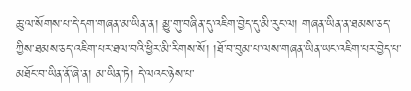ཆུ་ལ་སོགས་པ་དེ་དག་གཞན་མ་ཡིན་ན། མྱུ་གུ་བཞིན་དུ་འཇིག་བྱེད་དུ་མི་རུང་ལ། གཞན་ཡིན་ན་ཐམས་ཅད་ཀྱིས་ཐམས་ཅད་འཇིག་པར་ཐལ་བའི་ཕྱིར་མི་རིགས་སོ། །ཐོ་བ་བུམ་པ་ལས་གཞན་ཡིན་ཡང་འཇིག་པར་བྱེད་པ་མཐོང་བ་ཡིན་ནོ་ཞེ་ན། མ་ཡིན་ཏེ། དེ་ལའང་ཉེས་པ་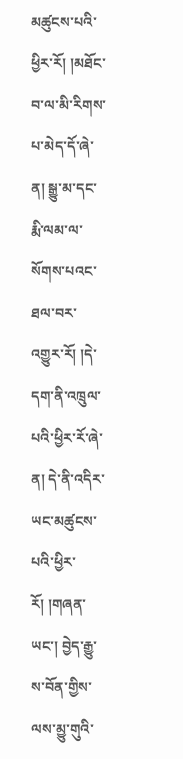མཚུངས་པའི་ཕྱིར་རོ། །མཐོང་བ་ལ་མི་རིགས་པ་མེད་དོ་ཞེ་ན། སྒྱུ་མ་དང་རྨི་ལམ་ལ་སོགས་པའང་ཐལ་བར་འགྱུར་རོ། །དེ་དག་ནི་འཁྲུལ་པའི་ཕྱིར་རོ་ཞེ་ན། དེ་ནི་འདིར་ཡང་མཚུངས་པའི་ཕྱིར་རོ། །གཞན་ཡང་། བྱེད་རྒྱུ་ས་བོན་གྱིས་ལས་མྱུ་གུའི་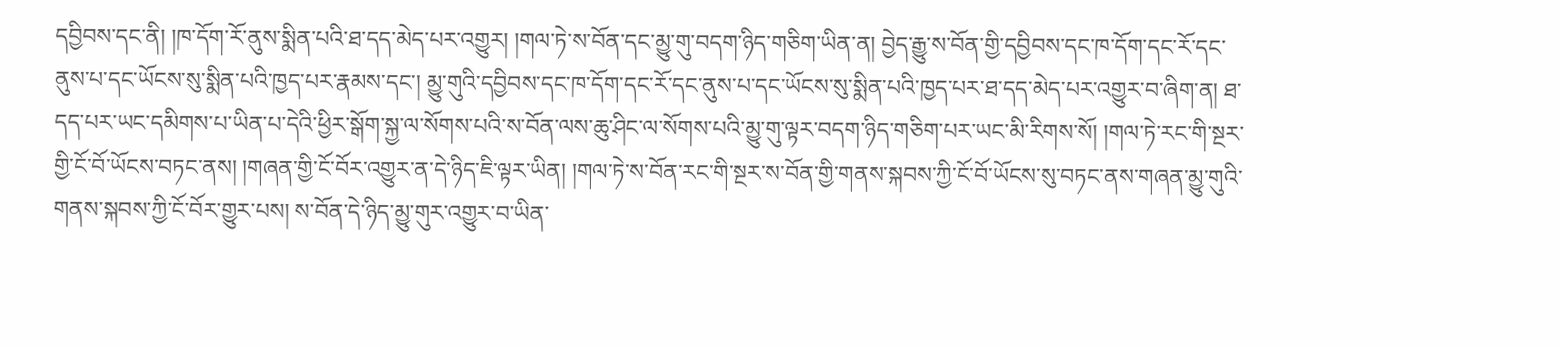དབྱིབས་དང་ནི། །ཁ་དོག་རོ་ནུས་སྨིན་པའི་ཐ་དད་མེད་པར་འགྱུར། །གལ་ཏེ་ས་བོན་དང་མྱུ་གུ་བདག་ཉིད་གཅིག་ཡིན་ན། བྱེད་རྒྱུ་ས་བོན་གྱི་དབྱིབས་དང་ཁ་དོག་དང་རོ་དང་ནུས་པ་དང་ཡོངས་སུ་སྨིན་པའི་ཁྱད་པར་རྣམས་དང་། མྱུ་གུའི་དབྱིབས་དང་ཁ་དོག་དང་རོ་དང་ནུས་པ་དང་ཡོངས་སུ་སྨིན་པའི་ཁྱད་པར་ཐ་དད་མེད་པར་འགྱུར་བ་ཞིག་ན། ཐ་དད་པར་ཡང་དམིགས་པ་ཡིན་པ་དེའི་ཕྱིར་སྒོག་སྐྱ་ལ་སོགས་པའི་ས་བོན་ལས་ཆུ་ཤིང་ལ་སོགས་པའི་མྱུ་གུ་ལྟར་བདག་ཉིད་གཅིག་པར་ཡང་མི་རིགས་སོ། །གལ་ཏེ་རང་གི་སྔར་གྱི་ངོ་བོ་ཡོངས་བཏང་ནས། །གཞན་གྱི་ངོ་བོར་འགྱུར་ན་དེ་ཉིད་ཇི་ལྟར་ཡིན། །གལ་ཏེ་ས་བོན་རང་གི་སྔར་ས་བོན་གྱི་གནས་སྐབས་ཀྱི་ངོ་བོ་ཡོངས་སུ་བཏང་ནས་གཞན་མྱུ་གུའི་གནས་སྐབས་ཀྱི་ངོ་བོར་གྱུར་པས། ས་བོན་དེ་ཉིད་མྱུ་གུར་འགྱུར་བ་ཡིན་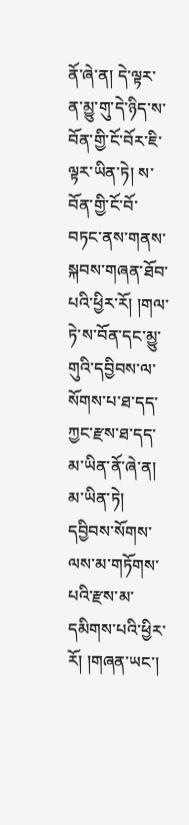ནོ་ཞེ་ན། དེ་ལྟར་ན་མྱུ་གུ་དེ་ཉིད་ས་བོན་གྱི་ངོ་བོར་ཇི་ལྟར་ཡིན་ཏེ། ས་བོན་གྱི་ངོ་བོ་བཏང་ནས་གནས་སྐབས་གཞན་ཐོབ་པའི་ཕྱིར་རོ། །གལ་ཏེ་ས་བོན་དང་མྱུ་གུའི་དབྱིབས་ལ་སོགས་པ་ཐ་དད་ཀྱང་རྫས་ཐ་དད་མ་ཡིན་ནོ་ཞེ་ན། མ་ཡིན་ཏེ། དབྱིབས་སོགས་ལས་མ་གཏོགས་པའི་རྫས་མ་དམིགས་པའི་ཕྱིར་རོ། །གཞན་ཡང་།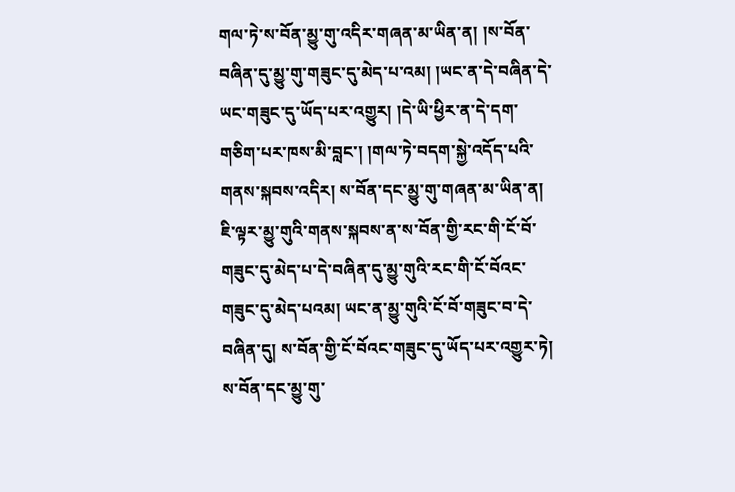གལ་ཏེ་ས་བོན་མྱུ་གུ་འདིར་གཞན་མ་ཡིན་ན། །ས་བོན་བཞིན་དུ་མྱུ་གུ་གཟུང་དུ་མེད་པ་འམ། །ཡང་ན་དེ་བཞིན་དེ་ཡང་གཟུང་དུ་ཡོད་པར་འགྱུར། །དེ་ཡི་ཕྱིར་ན་དེ་དག་གཅིག་པར་ཁས་མི་བླང་། །གལ་ཏེ་བདག་སྐྱེ་འདོད་པའི་གནས་སྐབས་འདིར། ས་བོན་དང་མྱུ་གུ་གཞན་མ་ཡིན་ན། ཇི་ལྟར་མྱུ་གུའི་གནས་སྐབས་ན་ས་བོན་གྱི་རང་གི་ངོ་བོ་གཟུང་དུ་མེད་པ་དེ་བཞིན་དུ་མྱུ་གུའི་རང་གི་ངོ་བོའང་གཟུང་དུ་མེད་པའམ། ཡང་ན་མྱུ་གུའི་ངོ་བོ་གཟུང་བ་དེ་བཞིན་དུ། ས་བོན་གྱི་ངོ་བོའང་གཟུང་དུ་ཡོད་པར་འགྱུར་ཏེ། ས་བོན་དང་མྱུ་གུ་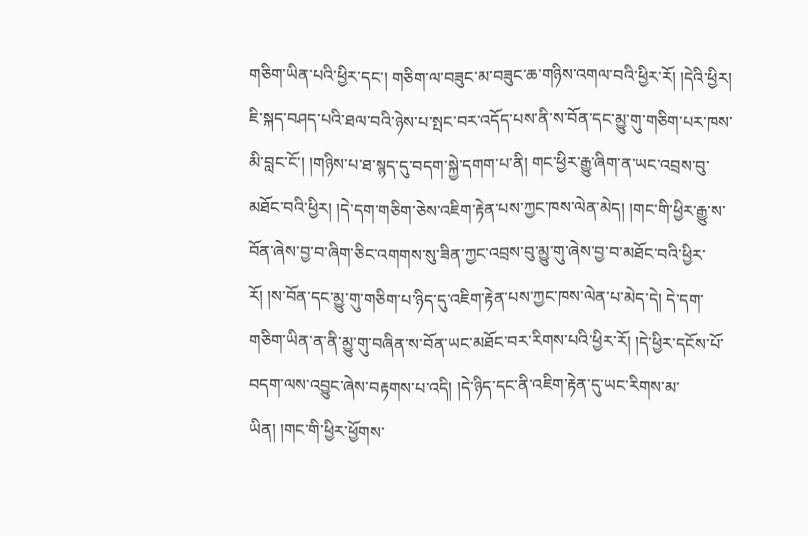གཅིག་ཡིན་པའི་ཕྱིར་དང་། གཅིག་ལ་བཟུང་མ་བཟུང་ཆ་གཉིས་འགལ་བའི་ཕྱིར་རོ། །དེའི་ཕྱིར། ཇི་སྐད་བཤད་པའི་ཐལ་བའི་ཉེས་པ་སྤང་བར་འདོད་པས་ནི་ས་བོན་དང་མྱུ་གུ་གཅིག་པར་ཁས་མི་བླང་ངོ་། །གཉིས་པ་ཐ་སྙད་དུ་བདག་སྐྱེ་དགག་པ་ནི། གང་ཕྱིར་རྒྱུ་ཞིག་ན་ཡང་འབྲས་བུ་མཐོང་བའི་ཕྱིར། །དེ་དག་གཅིག་ཅེས་འཇིག་རྟེན་པས་ཀྱང་ཁས་ལེན་མེད། །གང་གི་ཕྱིར་རྒྱུ་ས་བོན་ཞེས་བྱ་བ་ཞིག་ཅིང་འགགས་སུ་ཟིན་ཀྱང་འབྲས་བུ་མྱུ་གུ་ཞེས་བྱ་བ་མཐོང་བའི་ཕྱིར་རོ། །ས་བོན་དང་མྱུ་གུ་གཅིག་པ་ཉིད་དུ་འཇིག་རྟེན་པས་ཀྱང་ཁས་ལེན་པ་མེད་དེ། དེ་དག་གཅིག་ཡིན་ན་ནི་མྱུ་གུ་བཞིན་ས་བོན་ཡང་མཐོང་བར་རིགས་པའི་ཕྱིར་རོ། །དེ་ཕྱིར་དངོས་པོ་བདག་ལས་འབྱུང་ཞེས་བརྟགས་པ་འདི། །དེ་ཉིད་དང་ནི་འཇིག་རྟེན་དུ་ཡང་རིགས་མ་ཡིན། །གང་གི་ཕྱིར་ཕྱོགས་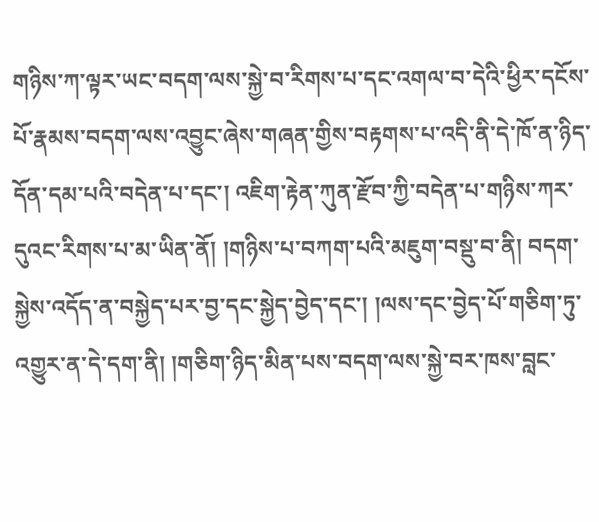གཉིས་ཀ་ལྟར་ཡང་བདག་ལས་སྐྱེ་བ་རིགས་པ་དང་འགལ་བ་དེའི་ཕྱིར་དངོས་པོ་རྣམས་བདག་ལས་འབྱུང་ཞེས་གཞན་གྱིས་བརྟགས་པ་འདི་ནི་དེ་ཁོ་ན་ཉིད་དོན་དམ་པའི་བདེན་པ་དང་། འཇིག་རྟེན་ཀུན་རྫོབ་ཀྱི་བདེན་པ་གཉིས་ཀར་དུའང་རིགས་པ་མ་ཡིན་ནོ། །གཉིས་པ་བཀག་པའི་མཇུག་བསྡུ་བ་ནི། བདག་སྐྱེས་འདོད་ན་བསྐྱེད་པར་བྱ་དང་སྐྱེད་བྱེད་དང་། །ལས་དང་བྱེད་པོ་གཅིག་ཏུ་འགྱུར་ན་དེ་དག་ནི། །གཅིག་ཉིད་མིན་པས་བདག་ལས་སྐྱེ་བར་ཁས་བླང་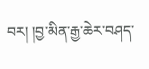བར། །བྱ་མིན་རྒྱ་ཆེར་བཤད་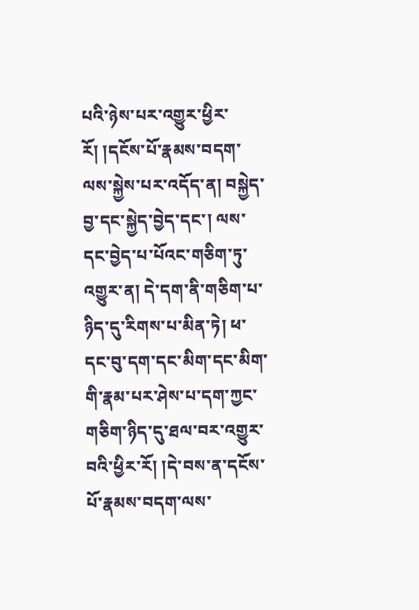པའི་ཉེས་པར་འགྱུར་ཕྱིར་རོ། །དངོས་པོ་རྣམས་བདག་ལས་སྐྱེས་པར་འདོད་ན། བསྐྱེད་བྱ་དང་སྐྱེད་བྱེད་དང་། ལས་དང་བྱེད་པ་པོའང་གཅིག་ཏུ་འགྱུར་ན། དེ་དག་ནི་གཅིག་པ་ཉིད་དུ་རིགས་པ་མིན་ཏེ། ཕ་དང་བུ་དག་དང་མིག་དང་མིག་གི་རྣམ་པར་ཤེས་པ་དག་ཀྱང་གཅིག་ཉིད་དུ་ཐལ་བར་འགྱུར་བའི་ཕྱིར་རོ། །དེ་བས་ན་དངོས་པོ་རྣམས་བདག་ལས་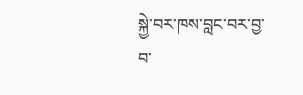སྐྱེ་བར་ཁས་བླང་བར་བྱ་བ་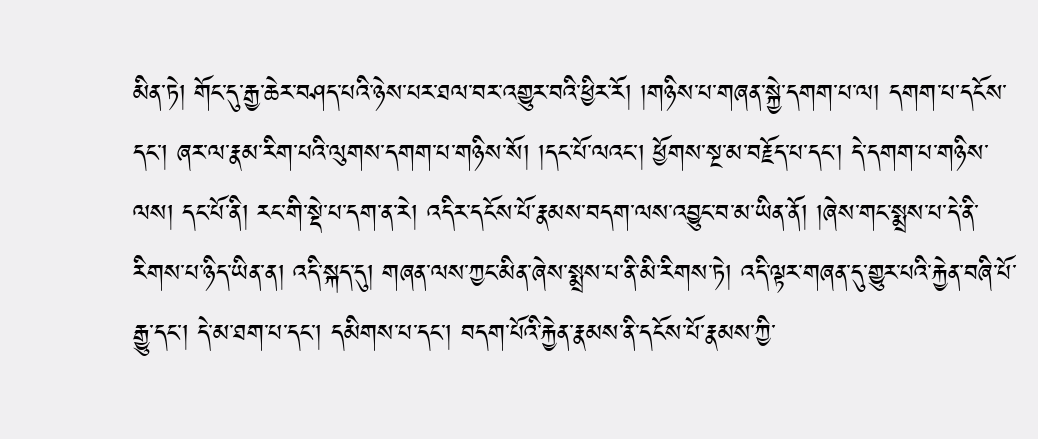མིན་ཏེ། གོང་དུ་རྒྱ་ཆེར་བཤད་པའི་ཉེས་པར་ཐལ་བར་འགྱུར་བའི་ཕྱིར་རོ། །གཉིས་པ་གཞན་སྐྱེ་དགག་པ་ལ། དགག་པ་དངོས་དང་། ཞར་ལ་རྣམ་རིག་པའི་ལུགས་དགག་པ་གཉིས་སོ། །དང་པོ་ལའང་། ཕྱོགས་སྔ་མ་བརྗོད་པ་དང་། དེ་དགག་པ་གཉིས་ལས། དང་པོ་ནི། རང་གི་སྡེ་པ་དག་ན་རེ། འདིར་དངོས་པོ་རྣམས་བདག་ལས་འབྱུང་བ་མ་ཡིན་ནོ། །ཞེས་གང་སྨྲས་པ་དེ་ནི་རིགས་པ་ཉིད་ཡིན་ན། འདི་སྐད་དུ། གཞན་ལས་ཀྱང་མིན་ཞེས་སྨྲས་པ་ནི་མི་རིགས་ཏེ། འདི་ལྟར་གཞན་དུ་གྱུར་པའི་རྐྱེན་བཞི་པོ་རྒྱུ་དང་། དེ་མ་ཐག་པ་དང་། དམིགས་པ་དང་། བདག་པོའི་རྐྱེན་རྣམས་ནི་དངོས་པོ་རྣམས་ཀྱི་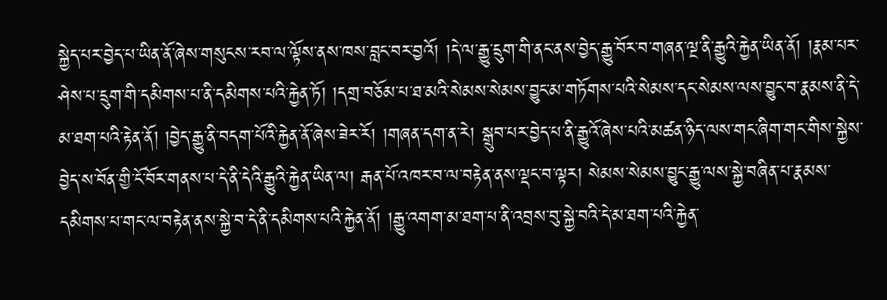སྐྱེད་པར་བྱེད་པ་ཡིན་ནོ་ཞེས་གསུངས་རབ་ལ་ལྟོས་ནས་ཁས་བླང་བར་བྱའོ། །དེ་ལ་རྒྱུ་དྲུག་གི་ནང་ནས་བྱེད་རྒྱུ་བོར་བ་གཞན་ལྔ་ནི་རྒྱུའི་རྐྱེན་ཡིན་ནོ། །རྣམ་པར་ཤེས་པ་དྲུག་གི་དམིགས་པ་ནི་དམིགས་པའི་རྐྱེན་ཏོ། །དགྲ་བཅོམ་པ་ཐ་མའི་སེམས་སེམས་བྱུང་མ་གཏོགས་པའི་སེམས་དང་སེམས་ལས་བྱུང་བ་རྣམས་ནི་དེ་མ་ཐག་པའི་རྟེན་ནོ། །བྱེད་རྒྱུ་ནི་བདག་པོའི་རྐྱེན་ནོ་ཞེས་ཟེར་རོ། །གཞན་དག་ན་རེ། སྒྲུབ་པར་བྱེད་པ་ནི་རྒྱུའོ་ཞེས་པའི་མཚན་ཉིད་ལས་གང་ཞིག་གང་གིས་སྐྱེས་བྱེད་ས་བོན་གྱི་ངོ་བོར་གནས་པ་དེ་ནི་དེའི་རྒྱུའི་རྐྱེན་ཡིན་ལ། རྒན་པོ་འཁར་བ་ལ་བརྟེན་ནས་ལྡང་བ་ལྟར། སེམས་སེམས་བྱུང་རྒྱུ་ལས་སྐྱེ་བཞིན་པ་རྣམས་དམིགས་པ་གང་ལ་བརྟེན་ནས་སྐྱེ་བ་དེ་ནི་དམིགས་པའི་རྐྱེན་ནོ། །རྒྱུ་འགག་མ་ཐག་པ་ནི་འབྲས་བུ་སྐྱེ་བའི་དེ་མ་ཐག་པའི་རྐྱེན་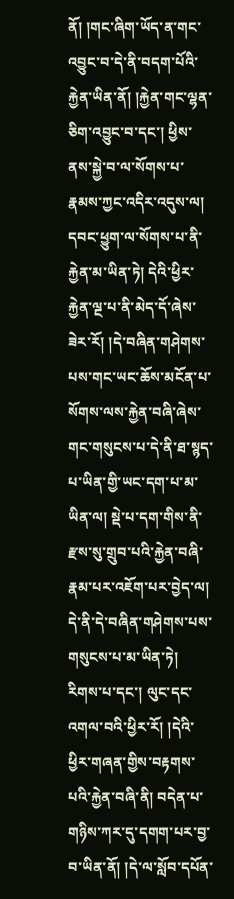ནོ། །གང་ཞིག་ཡོད་ན་གང་འབྱུང་བ་དེ་ནི་བདག་པོའི་རྐྱེན་ཡིན་ནོ། །རྐྱེན་གང་ལྷན་ཅིག་འབྱུང་བ་དང་། ཕྱིས་ནས་སྐྱེ་བ་ལ་སོགས་པ་རྣམས་ཀྱང་འདིར་འདུས་ལ། དབང་ཕྱུག་ལ་སོགས་པ་ནི་རྐྱེན་མ་ཡིན་ཏེ། དེའི་ཕྱིར་རྐྱེན་ལྔ་པ་ནི་མེད་དོ་ཞེས་ཟེར་རོ། །དེ་བཞིན་གཤེགས་པས་གང་ཡང་ཆོས་མངོན་པ་སོགས་ལས་རྐྱེན་བཞི་ཞེས་གང་གསུངས་པ་དེ་ནི་ཐ་སྙད་པ་ཡིན་གྱི་ཡང་དག་པ་མ་ཡིན་ལ། སྡེ་པ་དག་གིས་ནི་རྫས་སུ་གྲུབ་པའི་རྐྱེན་བཞི་རྣམ་པར་འཇོག་པར་བྱེད་ལ། དེ་ནི་དེ་བཞིན་གཤེགས་པས་གསུངས་པ་མ་ཡིན་ཏེ། རིགས་པ་དང་། ལུང་དང་འགལ་བའི་ཕྱིར་རོ། །དེའི་ཕྱིར་གཞན་གྱིས་བརྟགས་པའི་རྐྱེན་བཞི་ནི། བདེན་པ་གཉིས་ཀར་དུ་དགག་པར་བྱ་བ་ཡིན་ནོ། །དེ་ལ་སློབ་དཔོན་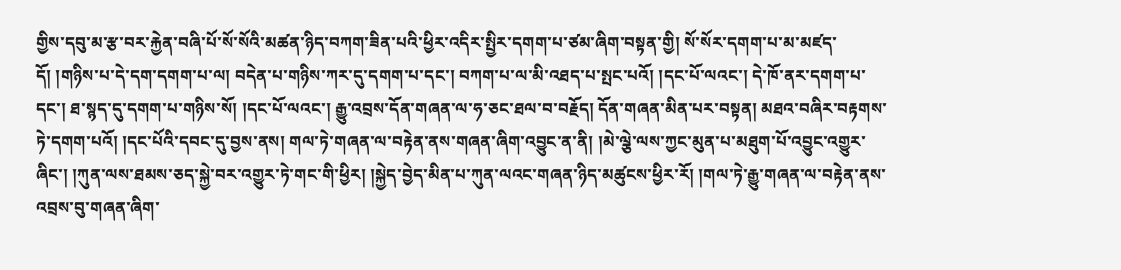གྱིས་དབུ་མ་རྩ་བར་རྐྱེན་བཞི་པོ་སོ་སོའི་མཚན་ཉིད་བཀག་ཟིན་པའི་ཕྱིར་འདིར་སྤྱིར་དགག་པ་ཙམ་ཞིག་བསྟན་གྱི། སོ་སོར་དགག་པ་མ་མཛད་དོ། །གཉིས་པ་དེ་དག་དགག་པ་ལ། བདེན་པ་གཉིས་ཀར་དུ་དགག་པ་དང་། བཀག་པ་ལ་མི་འཐད་པ་སྤང་པའོ། །དང་པོ་ལའང་། དེ་ཁོ་ནར་དགག་པ་དང་། ཐ་སྙད་དུ་དགག་པ་གཉིས་སོ། །དང་པོ་ལའང་། རྒྱུ་འབྲས་དོན་གཞན་ལ་ཧ་ཅང་ཐལ་བ་བརྗོད། དོན་གཞན་མིན་པར་བསྟན། མཐའ་བཞིར་བརྟགས་ཏེ་དགག་པའོ། །དང་པོའི་དབང་དུ་བྱས་ནས། གལ་ཏེ་གཞན་ལ་བརྟེན་ནས་གཞན་ཞིག་འབྱུང་ན་ནི། །མེ་ལྕེ་ལས་ཀྱང་མུན་པ་མཐུག་པོ་འབྱུང་འགྱུར་ཞིང་། །ཀུན་ལས་ཐམས་ཅད་སྐྱེ་བར་འགྱུར་ཏེ་གང་གི་ཕྱིར། །སྐྱེད་བྱེད་མིན་པ་ཀུན་ལའང་གཞན་ཉིད་མཚུངས་ཕྱིར་རོ། །གལ་ཏེ་རྒྱུ་གཞན་ལ་བརྟེན་ནས་འབྲས་བུ་གཞན་ཞིག་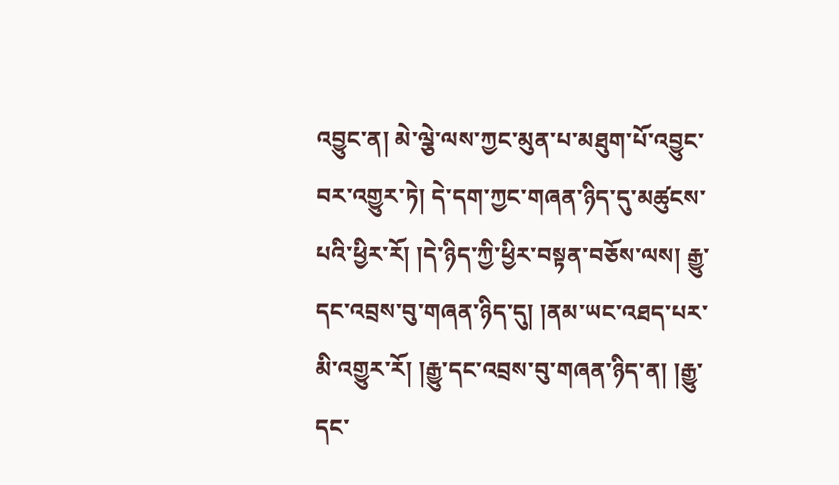འབྱུང་ན། མེ་ལྕེ་ལས་ཀྱང་མུན་པ་མཐུག་པོ་འབྱུང་བར་འགྱུར་ཏེ། དེ་དག་ཀྱང་གཞན་ཉིད་དུ་མཚུངས་པའི་ཕྱིར་རོ། །དེ་ཉིད་ཀྱི་ཕྱིར་བསྟན་བཅོས་ལས། རྒྱུ་དང་འབྲས་བུ་གཞན་ཉིད་དུ། །ནམ་ཡང་འཐད་པར་མི་འགྱུར་རོ། །རྒྱུ་དང་འབྲས་བུ་གཞན་ཉིད་ན། །རྒྱུ་དང་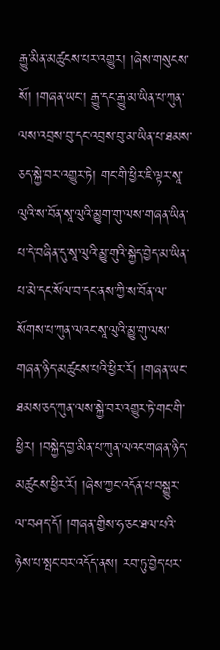རྒྱུ་མིན་མཚུངས་པར་འགྱུར། །ཞེས་གསུངས་སོ། །གཞན་ཡང་། རྒྱུ་དང་རྒྱུ་མ་ཡིན་པ་ཀུན་ལས་འབྲས་བུ་དང་འབྲས་བུ་མ་ཡིན་པ་ཐམས་ཅད་སྐྱེ་བར་འགྱུར་ཏེ། གང་གི་ཕྱིར་ཇི་ལྟར་སཱ་ལུའི་ས་བོན་སཱ་ལུའི་མྱུག་གུ་ལས་གཞན་ཡིན་པ་དེ་བཞིན་དུ་སཱ་ལུའི་མྱུ་གུའི་སྐྱེད་བྱེད་མ་ཡིན་པ་མེ་དང་སོལ་བ་དང་ནས་ཀྱི་ས་བོན་ལ་སོགས་པ་ཀུན་ལའང་སཱ་ལུའི་མྱུ་གུ་ལས་གཞན་ཉིད་མཚུངས་པའི་ཕྱིར་རོ། །གཞན་ཡང་ཐམས་ཅད་ཀུན་ལས་སྐྱེ་བར་འགྱུར་ཏེ་གང་གི་ཕྱིར། །བསྐྱེད་བྱ་མིན་པ་ཀུན་ལའང་གཞན་ཉིད་མཚུངས་ཕྱིར་རོ། །ཞེས་ཀྱང་འདོན་པ་བསྒྱུར་ལ་བཤད་དོ། །གཞན་གྱིས་ཧ་ཅང་ཐལ་པའི་ཉེས་པ་སྤང་བར་འདོད་ནས། རབ་ཏུ་བྱེད་པར་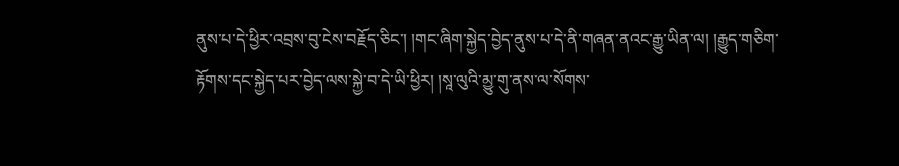ནུས་པ་དེ་ཕྱིར་འབྲས་བུ་ངེས་བརྗོད་ཅིང་། །གང་ཞིག་སྐྱེད་བྱེད་ནུས་པ་དེ་ནི་གཞན་ནའང་རྒྱུ་ཡིན་ལ། །རྒྱུད་གཅིག་རྟོགས་དང་སྐྱེད་པར་བྱེད་ལས་སྐྱེ་བ་དེ་ཡི་ཕྱིར། །སཱ་ལུའི་མྱུ་གུ་ནས་ལ་སོགས་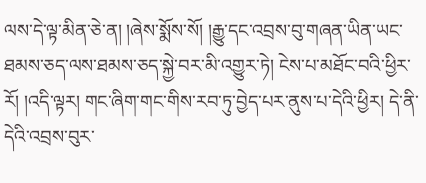ལས་དེ་ལྟ་མིན་ཅེ་ན། །ཞེས་སྨོས་སོ། །རྒྱུ་དང་འབྲས་བུ་གཞན་ཡིན་ཡང་ཐམས་ཅད་ལས་ཐམས་ཅད་སྐྱེ་བར་མི་འགྱུར་ཏེ། ངེས་པ་མཐོང་བའི་ཕྱིར་རོ། །འདི་ལྟར། གང་ཞིག་གང་གིས་རབ་ཏུ་བྱེད་པར་ནུས་པ་དེའི་ཕྱིར། དེ་ནི་དེའི་འབྲས་བུར་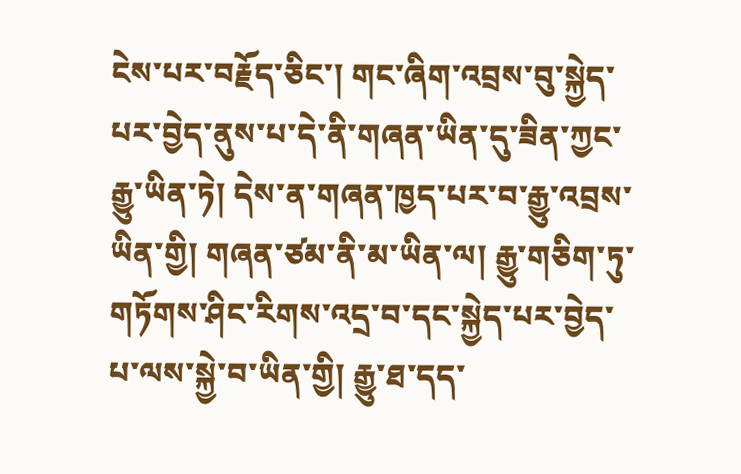ངེས་པར་བརྗོད་ཅིང་། གང་ཞིག་འབྲས་བུ་སྐྱེད་པར་བྱེད་ནུས་པ་དེ་ནི་གཞན་ཡིན་དུ་ཟིན་ཀྱང་རྒྱུ་ཡིན་ཏེ། དེས་ན་གཞན་ཁྱད་པར་བ་རྒྱུ་འབྲས་ཡིན་གྱི། གཞན་ཙམ་ནི་མ་ཡིན་ལ། རྒྱུ་གཅིག་ཏུ་གཏོགས་ཤིང་རིགས་འདྲ་བ་དང་སྐྱེད་པར་བྱེད་པ་ལས་སྐྱེ་བ་ཡིན་གྱི། རྒྱུ་ཐ་དད་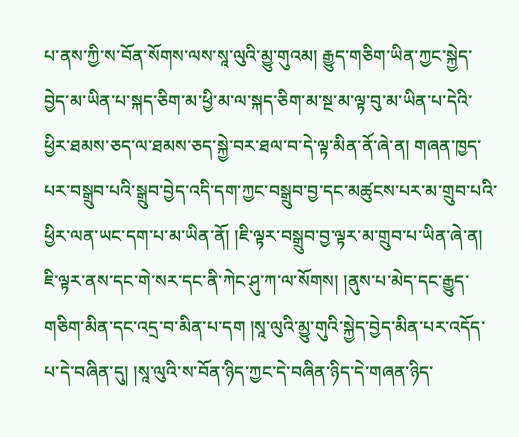པ་ནས་ཀྱི་ས་བོན་སོགས་ལས་སཱ་ལུའི་མྱུ་གུའམ། རྒྱུད་གཅིག་ཡིན་ཀྱང་སྐྱེད་བྱེད་མ་ཡིན་པ་སྐད་ཅིག་མ་ཕྱི་མ་ལ་སྐད་ཅིག་མ་སྔ་མ་ལྟ་བུ་མ་ཡིན་པ་དེའི་ཕྱིར་ཐམས་ཅད་ལ་ཐམས་ཅད་སྐྱེ་བར་ཐལ་བ་དེ་ལྟ་མིན་ནོ་ཞེ་ན། གཞན་ཁྱད་པར་བསྒྲུབ་པའི་སྒྲུབ་བྱེད་འདི་དག་ཀྱང་བསྒྲུབ་བྱ་དང་མཚུངས་པར་མ་གྲུབ་པའི་ཕྱིར་ལན་ཡང་དག་པ་མ་ཡིན་ནོ། །ཇི་ལྟར་བསྒྲུབ་བྱ་ལྟར་མ་གྲུབ་པ་ཡིན་ཞེ་ན། ཇི་ལྟར་ནས་དང་གེ་སར་དང་ནི་ཀེང་ཤུ་ཀ་ལ་སོགས། །ནུས་པ་མེད་དང་རྒྱུད་གཅིག་མིན་དང་འདྲ་བ་མིན་པ་དག །སཱ་ལུའི་མྱུ་གུའི་སྐྱེད་བྱེད་མིན་པར་འདོད་པ་དེ་བཞིན་དུ། །སཱ་ལུའི་ས་བོན་ཉིད་ཀྱང་དེ་བཞིན་ཉིད་དེ་གཞན་ཉིད་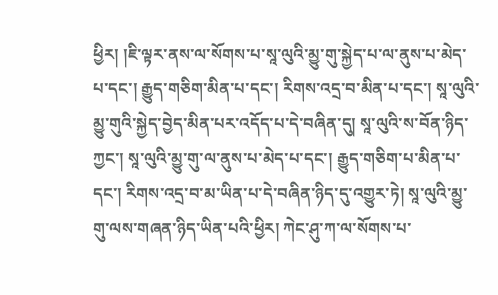ཕྱིར། །ཇི་ལྟར་ནས་ལ་སོགས་པ་སཱ་ལུའི་མྱུ་གུ་སྐྱེད་པ་ལ་ནུས་པ་མེད་པ་དང་། རྒྱུད་གཅིག་མིན་པ་དང་། རིགས་འདྲ་བ་མིན་པ་དང་། སཱ་ལུའི་མྱུ་གུའི་སྐྱེད་བྱེད་མིན་པར་འདོད་པ་དེ་བཞིན་དུ། སཱ་ལུའི་ས་བོན་ཉིད་ཀྱང་། སཱ་ལུའི་མྱུ་གུ་ལ་ནུས་པ་མེད་པ་དང་། རྒྱུད་གཅིག་པ་མིན་པ་དང་། རིགས་འདྲ་བ་མ་ཡིན་པ་དེ་བཞིན་ཉིད་དུ་འགྱུར་ཏེ། སཱ་ལུའི་མྱུ་གུ་ལས་གཞན་ཉིད་ཡིན་པའི་ཕྱིར། ཀེང་ཤུ་ཀ་ལ་སོགས་པ་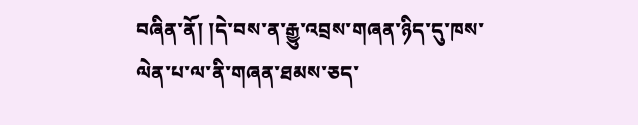བཞིན་ནོ། །དེ་བས་ན་རྒྱུ་འབྲས་གཞན་ཉིད་དུ་ཁས་ལེན་པ་ལ་ནི་གཞན་ཐམས་ཅད་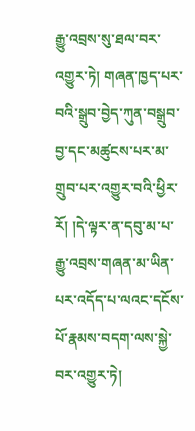རྒྱུ་འབྲས་སུ་ཐལ་བར་འགྱུར་ཏེ། གཞན་ཁྱད་པར་བའི་སྒྲུབ་བྱེད་ཀུན་བསྒྲུབ་བྱ་དང་མཚུངས་པར་མ་གྲུབ་པར་འགྱུར་བའི་ཕྱིར་རོ། །དེ་ལྟར་ན་དབུ་མ་པ་རྒྱུ་འབྲས་གཞན་མ་ཡིན་པར་འདོད་པ་ལའང་དངོས་པོ་རྣམས་བདག་ལས་སྐྱེ་བར་འགྱུར་ཏེ།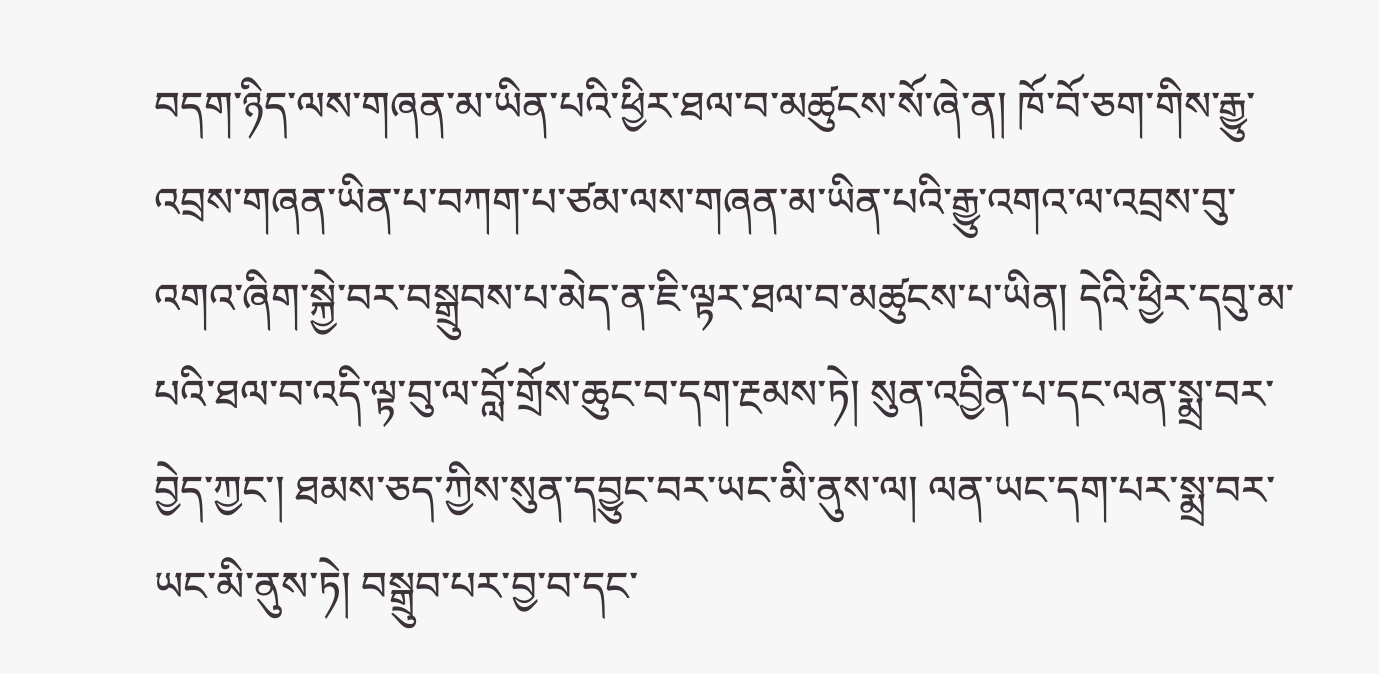བདག་ཉིད་ལས་གཞན་མ་ཡིན་པའི་ཕྱིར་ཐལ་བ་མཚུངས་སོ་ཞེ་ན། ཁོ་བོ་ཅག་གིས་རྒྱུ་འབྲས་གཞན་ཡིན་པ་བཀག་པ་ཙམ་ལས་གཞན་མ་ཡིན་པའི་རྒྱུ་འགའ་ལ་འབྲས་བུ་འགའ་ཞིག་སྐྱེ་བར་བསྒྲུབས་པ་མེད་ན་ཇི་ལྟར་ཐལ་བ་མཚུངས་པ་ཡིན། དེའི་ཕྱིར་དབུ་མ་པའི་ཐལ་བ་འདི་ལྟ་བུ་ལ་བློ་གྲོས་ཆུང་བ་དག་རྔམས་ཏེ། སུན་འབྱིན་པ་དང་ལན་སྨྲ་བར་བྱེད་ཀྱང་། ཐམས་ཅད་ཀྱིས་སུན་དབྱུང་བར་ཡང་མི་ནུས་ལ། ལན་ཡང་དག་པར་སྨྲ་བར་ཡང་མི་ནུས་ཏེ། བསྒྲུབ་པར་བྱ་བ་དང་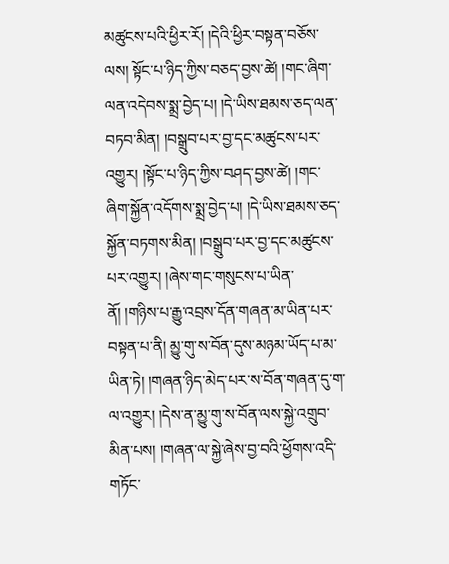མཚུངས་པའི་ཕྱིར་རོ། །དེའི་ཕྱིར་བསྟན་བཅོས་ལས། སྟོང་པ་ཉིད་ཀྱིས་བཅད་བྱས་ཚེ། །གང་ཞིག་ལན་འདེབས་སྨྲ་བྱེད་པ། །དེ་ཡིས་ཐམས་ཅད་ལན་བཏབ་མིན། །བསྒྲུབ་པར་བྱ་དང་མཚུངས་པར་འགྱུར། །སྟོང་པ་ཉིད་ཀྱིས་བཤད་བྱས་ཚེ། །གང་ཞིག་སྐྱོན་འདོགས་སྨྲ་བྱེད་པ། །དེ་ཡིས་ཐམས་ཅད་སྐྱོན་བཏགས་མིན། །བསྒྲུབ་པར་བྱ་དང་མཚུངས་པར་འགྱུར། །ཞེས་གང་གསུངས་པ་ཡིན་ནོ། །གཉིས་པ་རྒྱུ་འབྲས་དོན་གཞན་མ་ཡིན་པར་བསྟན་པ་ནི། མྱུ་གུ་ས་བོན་དུས་མཉམ་ཡོད་པ་མ་ཡིན་ཏེ། །གཞན་ཉིད་མེད་པར་ས་བོན་གཞན་དུ་ག་ལ་འགྱུར། །དེས་ན་མྱུ་གུ་ས་བོན་ལས་སྐྱེ་འགྲུབ་མིན་པས། །གཞན་ལ་སྐྱེ་ཞེས་བྱ་བའི་ཕྱོགས་འདི་གཏོང་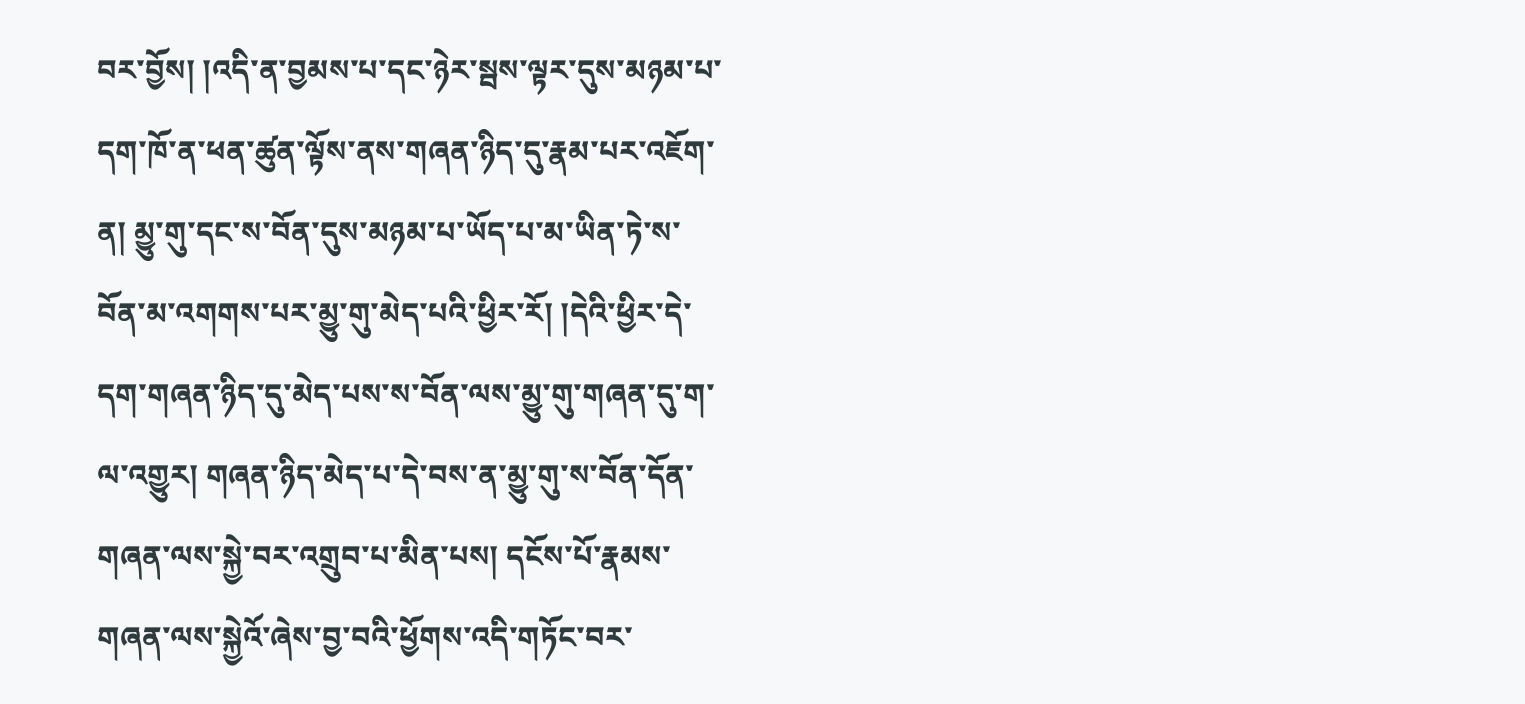བར་བྱོས། །འདི་ན་བྱམས་པ་དང་ཉེར་སྦས་ལྟར་དུས་མཉམ་པ་དག་ཁོ་ན་ཕན་ཚུན་ལྟོས་ནས་གཞན་ཉིད་དུ་རྣམ་པར་འཇོག་ན། མྱུ་གུ་དང་ས་བོན་དུས་མཉམ་པ་ཡོད་པ་མ་ཡིན་ཏེ་ས་བོན་མ་འགགས་པར་མྱུ་གུ་མེད་པའི་ཕྱིར་རོ། །དེའི་ཕྱིར་དེ་དག་གཞན་ཉིད་དུ་མེད་པས་ས་བོན་ལས་མྱུ་གུ་གཞན་དུ་ག་ལ་འགྱུར། གཞན་ཉིད་མེད་པ་དེ་བས་ན་མྱུ་གུ་ས་བོན་དོན་གཞན་ལས་སྐྱེ་བར་འགྲུབ་པ་མིན་པས། དངོས་པོ་རྣམས་གཞན་ལས་སྐྱེའོ་ཞེས་བྱ་བའི་ཕྱོགས་འདི་གཏོང་བར་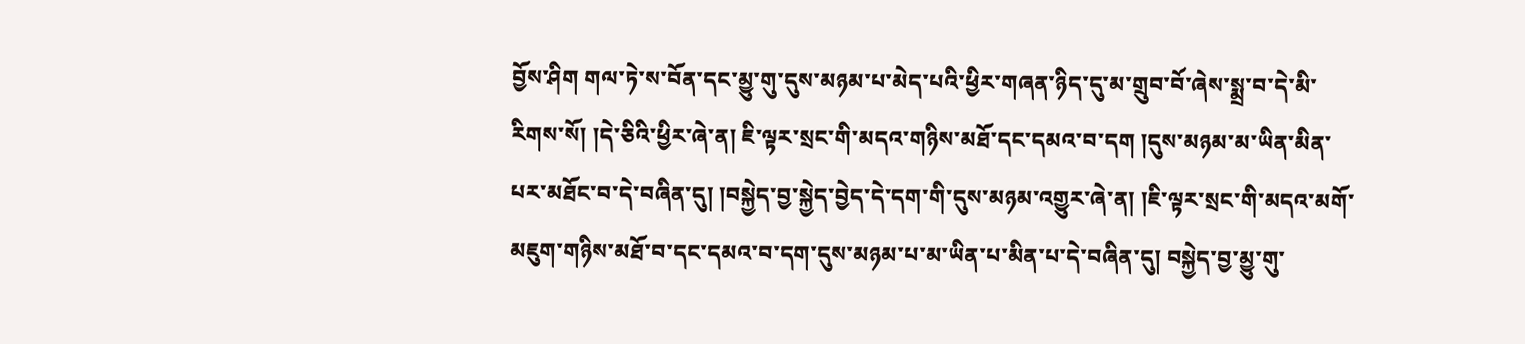བྱོས་ཤིག གལ་ཏེ་ས་བོན་དང་མྱུ་གུ་དུས་མཉམ་པ་མེད་པའི་ཕྱིར་གཞན་ཉིད་དུ་མ་གྲུབ་བོ་ཞེས་སྨྲ་བ་དེ་མི་རིགས་སོ། །དེ་ཅིའི་ཕྱིར་ཞེ་ན། ཇི་ལྟར་སྲང་གི་མདའ་གཉིས་མཐོ་དང་དམའ་བ་དག །དུས་མཉམ་མ་ཡིན་མིན་པར་མཐོང་བ་དེ་བཞིན་དུ། །བསྐྱེད་བྱ་སྐྱེད་བྱེད་དེ་དག་གི་དུས་མཉམ་འགྱུར་ཞེ་ན། །ཇི་ལྟར་སྲང་གི་མདའ་མགོ་མཇུག་གཉིས་མཐོ་བ་དང་དམའ་བ་དག་དུས་མཉམ་པ་མ་ཡིན་པ་མིན་པ་དེ་བཞིན་དུ། བསྐྱེད་བྱ་མྱུ་གུ་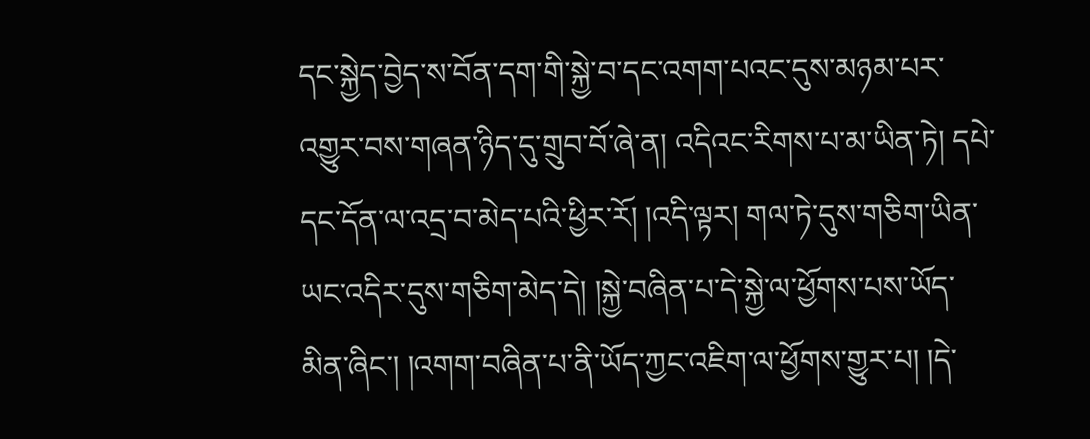དང་སྐྱེད་བྱེད་ས་བོན་དག་གི་སྐྱེ་བ་དང་འགག་པའང་དུས་མཉམ་པར་འགྱུར་བས་གཞན་ཉིད་དུ་གྲུབ་བོ་ཞེ་ན། འདིའང་རིགས་པ་མ་ཡིན་ཏེ། དཔེ་དང་དོན་ལ་འདྲ་བ་མེད་པའི་ཕྱིར་རོ། །འདི་ལྟར། གལ་ཏེ་དུས་གཅིག་ཡིན་ཡང་འདིར་དུས་གཅིག་མེད་དེ། །སྐྱེ་བཞིན་པ་དེ་སྐྱེ་ལ་ཕྱོགས་པས་ཡོད་མིན་ཞིང་། །འགག་བཞིན་པ་ནི་ཡོད་ཀྱང་འཇིག་ལ་ཕྱོགས་གྱུར་པ། །དེ་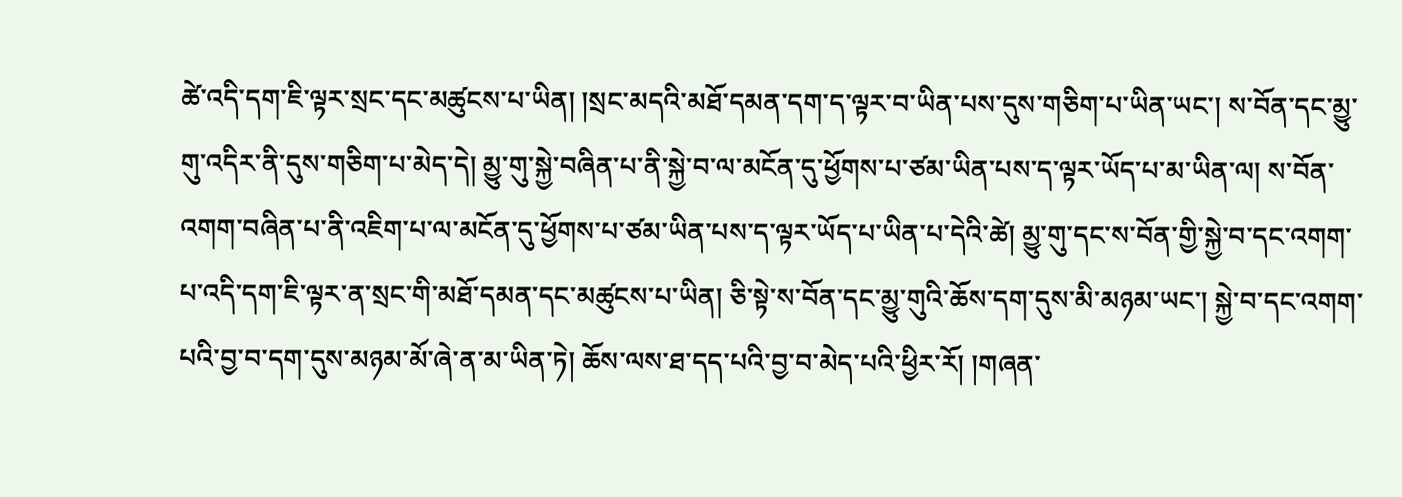ཚེ་འདི་དག་ཇི་ལྟར་སྲང་དང་མཚུངས་པ་ཡིན། །སྲང་མདའི་མཐོ་དམན་དག་ད་ལྟར་བ་ཡིན་པས་དུས་གཅིག་པ་ཡིན་ཡང་། ས་བོན་དང་མྱུ་གུ་འདིར་ནི་དུས་གཅིག་པ་མེད་དེ། མྱུ་གུ་སྐྱེ་བཞིན་པ་ནི་སྐྱེ་བ་ལ་མངོན་དུ་ཕྱོགས་པ་ཙམ་ཡིན་པས་ད་ལྟར་ཡོད་པ་མ་ཡིན་ལ། ས་བོན་འགག་བཞིན་པ་ནི་འཇིག་པ་ལ་མངོན་དུ་ཕྱོགས་པ་ཙམ་ཡིན་པས་ད་ལྟར་ཡོད་པ་ཡིན་པ་དེའི་ཚེ། མྱུ་གུ་དང་ས་བོན་གྱི་སྐྱེ་བ་དང་འགག་པ་འདི་དག་ཇི་ལྟར་ན་སྲང་གི་མཐོ་དམན་དང་མཚུངས་པ་ཡིན། ཅི་སྟེ་ས་བོན་དང་མྱུ་གུའི་ཆོས་དག་དུས་མི་མཉམ་ཡང་། སྐྱེ་བ་དང་འགག་པའི་བྱ་བ་དག་དུས་མཉམ་མོ་ཞེ་ན་མ་ཡིན་ཏེ། ཆོས་ལས་ཐ་དད་པའི་བྱ་བ་མེད་པའི་ཕྱིར་རོ། །གཞན་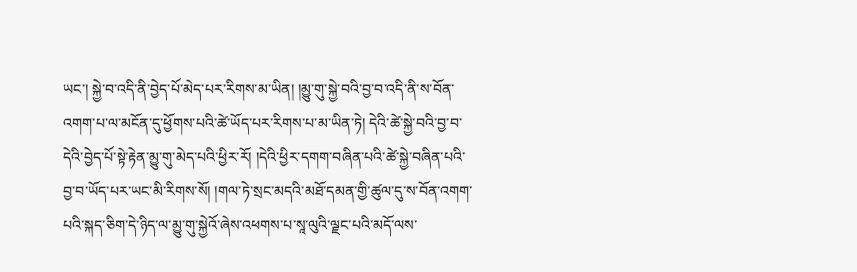ཡང་། སྐྱེ་བ་འདི་ནི་བྱེད་པོ་མེད་པར་རིགས་མ་ཡིན། །མྱུ་གུ་སྐྱེ་བའི་བྱ་བ་འདི་ནི་ས་བོན་འགག་པ་ལ་མངོན་དུ་ཕྱོགས་པའི་ཚེ་ཡོད་པར་རིགས་པ་མ་ཡིན་ཏེ། དེའི་ཚེ་སྐྱེ་བའི་བྱ་བ་དེའི་བྱེད་པོ་སྟེ་རྟེན་མྱུ་གུ་མེད་པའི་ཕྱིར་རོ། །དེའི་ཕྱིར་དགག་བཞིན་པའི་ཚེ་སྐྱེ་བཞིན་པའི་བྱ་བ་ཡོད་པར་ཡང་མི་རིགས་སོ། །གལ་ཏེ་སྲང་མདའི་མཐོ་དམན་གྱི་ཚུལ་དུ་ས་བོན་འགག་པའི་སྐད་ཅིག་དེ་ཉིད་ལ་མྱུ་གུ་སྐྱེའོ་ཞེས་འཕགས་པ་སཱ་ལུའི་ལྗང་པའི་མདོ་ལས་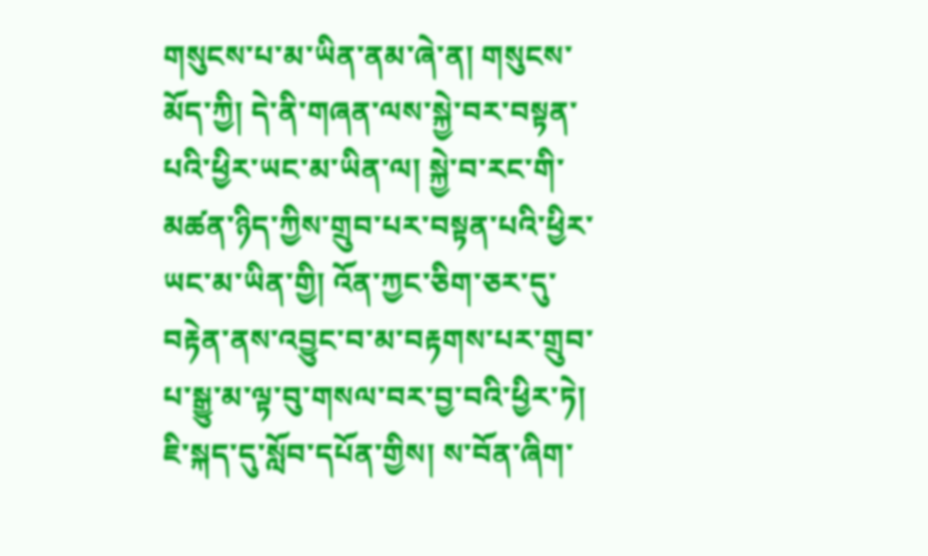གསུངས་པ་མ་ཡིན་ནམ་ཞེ་ན། གསུངས་མོད་ཀྱི། དེ་ནི་གཞན་ལས་སྐྱེ་བར་བསྟན་པའི་ཕྱིར་ཡང་མ་ཡིན་ལ། སྐྱེ་བ་རང་གི་མཚན་ཉིད་ཀྱིས་གྲུབ་པར་བསྟན་པའི་ཕྱིར་ཡང་མ་ཡིན་གྱི། འོན་ཀྱང་ཅིག་ཅར་དུ་བརྟེན་ནས་འབྱུང་བ་མ་བརྟགས་པར་གྲུབ་པ་སྒྱུ་མ་ལྟ་བུ་གསལ་བར་བྱ་བའི་ཕྱིར་ཏེ། ཇི་སྐད་དུ་སློབ་དཔོན་གྱིས། ས་བོན་ཞིག་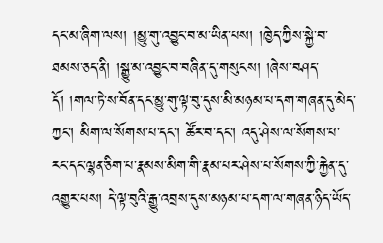དང་མ་ཞིག་ལས། །མྱུ་གུ་འབྱུང་བ་མ་ཡིན་པས། །ཁྱེད་ཀྱིས་སྐྱེ་བ་ཐམས་ཅད་ནི། །སྒྱུ་མ་འབྱུང་བ་བཞིན་དུ་གསུངས། །ཞེས་བཤད་དོ། །གལ་ཏེ་ས་བོན་དང་མྱུ་གུ་ལྟ་བུ་དུས་མི་མཉམ་པ་དག་གཞན་དུ་མེད་ཀྱང་། མིག་ལ་སོགས་པ་དང་། ཚོར་བ་དང་། འདུ་ཤེས་ལ་སོགས་པ་རང་དང་ལྷན་ཅིག་པ་རྣམས་མིག་གི་རྣམ་པར་ཤེས་པ་སོགས་ཀྱི་རྐྱེན་དུ་འགྱུར་པས། དེ་ལྟ་བུའི་རྒྱུ་འབྲས་དུས་མཉམ་པ་དག་ལ་གཞན་ཉིད་ཡོད་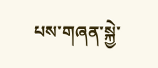པས་གཞན་སྐྱེ་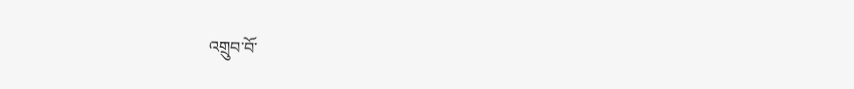འགྲུབ་བོ་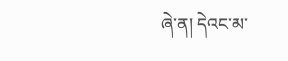ཞེ་ན། དེའང་མ་